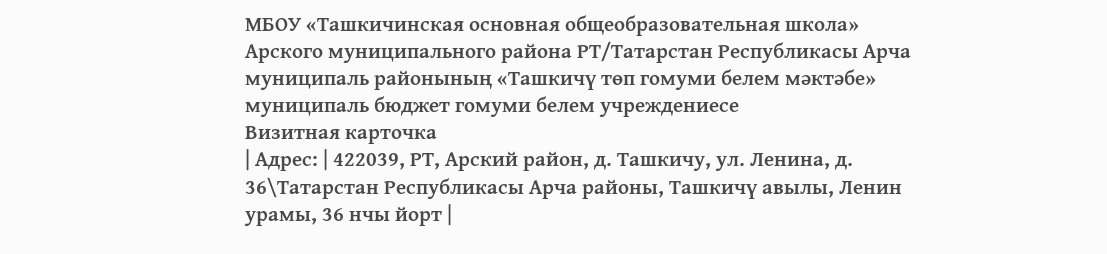МБОУ «Ташкичинская основная общеобразовательная школа» Арского муниципального района РТ/Татарстан Республикасы Арча муниципаль районының «Ташкичү төп гомуми белем мәктәбе» муниципаль бюджет гомуми белем учреждениесе
Визитная карточка
| Адрес: | 422039, РТ, Арский район, д. Ташкичу, ул. Ленина, д. 36\Татарстан Республикасы Арча районы, Ташкичү авылы, Ленин урамы, 36 нчы йорт |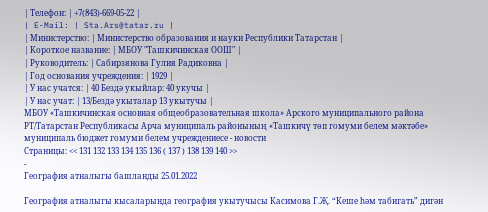| Телефон: | +7(843)-669-05-22 |
| E-Mail: | Sta.Ars@tatar.ru |
| Министерство: | Министерство образования и науки Республики Татарстан |
| Короткое название: | МБОУ "Ташкичинская ООШ" |
| Руководитель: | Сабирзянова Гулия Радиковна |
| Год основания учреждения: | 1929 |
| У нас учатся: | 40 Бездә укыйлар: 40 укучы |
| У нас учат: | 13/Бездә укыталар 13 укытучы |
МБОУ «Ташкичинская основная общеобразовательная школа» Арского муниципального района РТ/Татарстан Республикасы Арча муниципаль районының «Ташкичү төп гомуми белем мәктәбе» муниципаль бюджет гомуми белем учреждениесе - новости
Страницы: << 131 132 133 134 135 136 ( 137 ) 138 139 140 >>
-
География атналыгы башланды 25.01.2022

География атналыгы кысаларында география укытучысы Касимова Г.Җ. “Кеше һәм табигать” дигән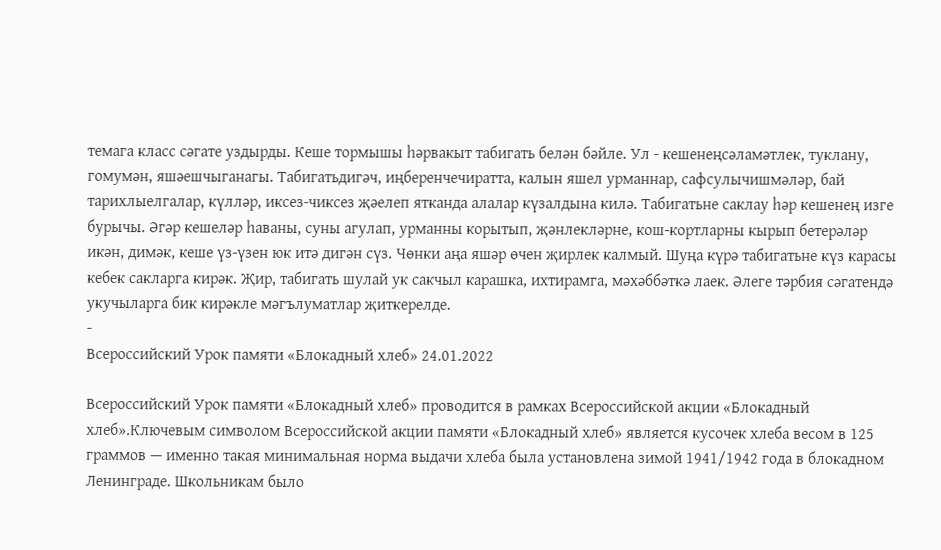темага класс сәгате уздырды. Кеше тормышы һәрвакыт табигать белән бәйле. Ул - кешенеңсәламәтлек, туклану, гомумән, яшәешчыганагы. Табигатьдигәч, иңберенчечиратта, калын яшел урманнар, сафсулычишмәләр, бай тарихлыелгалар, күлләр, иксез-чиксез җәелеп ятканда алалар күзалдына килә. Табигатьне саклау һәр кешенең изге бурычы. Әгәр кешеләр һаваны, суны агулап, урманны корытып, җәнлекләрне, кош-кортларны кырып бетерәләр икән, димәк, кеше үз-үзен юк итә дигән сүз. Чөнки аңа яшәр өчен җирлек калмый. Шуңа күрә табигатьне күз карасы кебек сакларга кирәк. Җир, табигать шулай ук сакчыл карашка, ихтирамга, мәхәббәткә лаек. Әлеге тәрбия сәгатендә укучыларга бик кирәкле мәгълуматлар җиткерелде.
-
Всероссийский Урок памяти «Блокадный хлеб» 24.01.2022

Всероссийский Урок памяти «Блокадный хлеб» проводится в рамках Всероссийской акции «Блокадный хлеб».Ключевым символом Всероссийской акции памяти «Блокадный хлеб» является кусочек хлеба весом в 125 граммов — именно такая минимальная норма выдачи хлеба была установлена зимой 1941/1942 года в блокадном Ленинграде. Школьникам было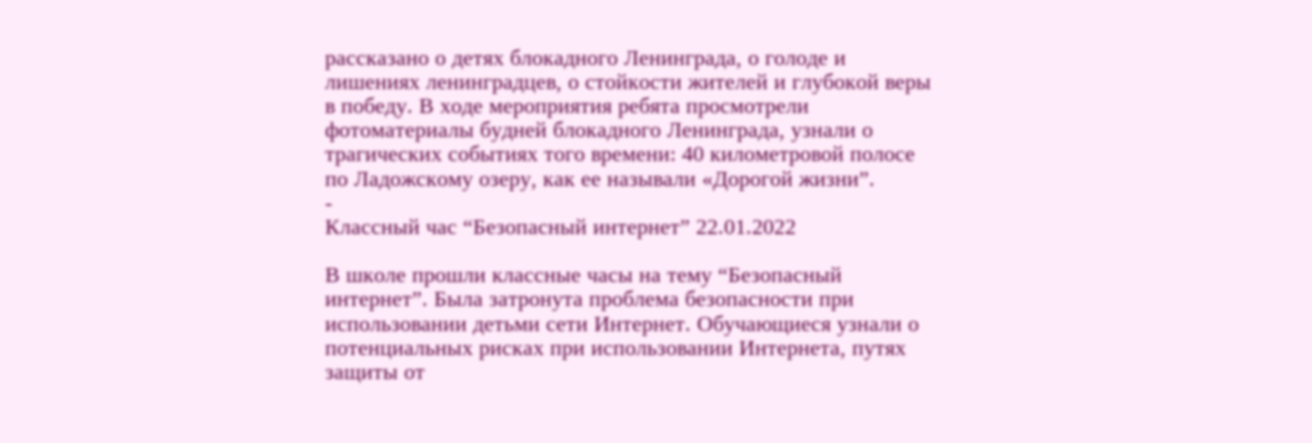рассказано о детях блокадного Ленинграда, о голоде и лишениях ленинградцев, о стойкости жителей и глубокой веры в победу. В ходе мероприятия ребята просмотрели фотоматериалы будней блокадного Ленинграда, узнали о трагических событиях того времени: 40 километровой полосе по Ладожскому озеру, как ее называли «Дорогой жизни”.
-
Классный час “Безопасный интернет” 22.01.2022

В школе прошли классные часы на тему “Безопасный интернет”. Была затронута проблема безопасности при использовании детьми сети Интернет. Обучающиеся узнали о потенциальных рисках при использовании Интернета, путях защиты от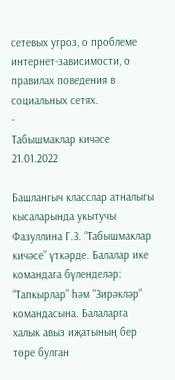сетевых угроз, о проблеме интернет-зависимости, о правилах поведения в социальных сетях.
-
Табышмаклар кичәсе 21.01.2022

Башлангыч класслар атналыгы кысаларында укытучы Фазуллина Г.З. “Табышмаклар кичәсе” үткәрде. Балалар ике командага бүленделәр: “Тапкырлар” һәм "Зирәкләр” командасына. Балаларга халык авыз иҗатының бер төре булган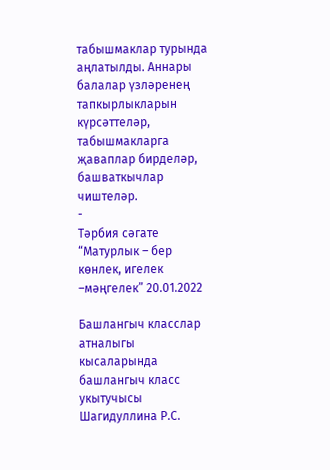табышмаклар турында аңлатылды. Аннары балалар үзләренең тапкырлыкларын күрсәттеләр, табышмакларга җаваплар бирделәр, башваткычлар чиштеләр.
-
Тәрбия сәгате “Матурлык – бер көнлек, игелек –мәңгелек” 20.01.2022

Башлангыч класслар атналыгы кысаларында башлангыч класс укытучысы Шагидуллина Р.С.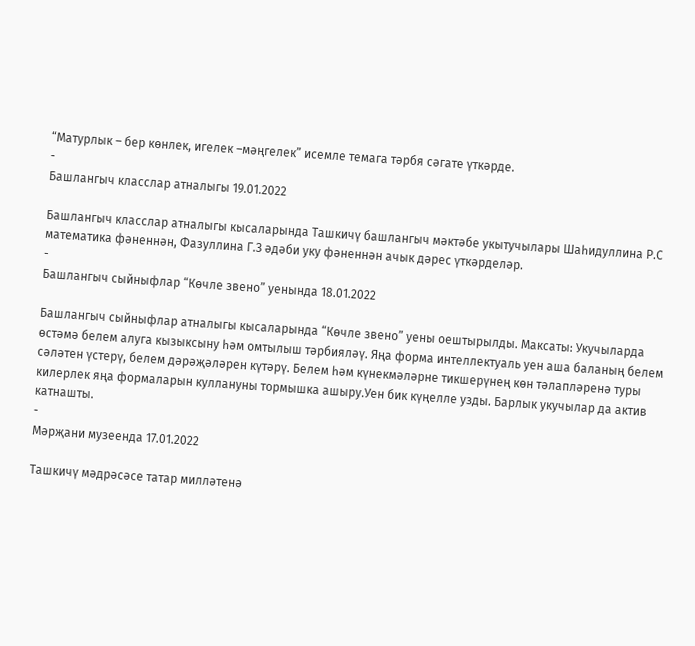“Матурлык – бер көнлек, игелек –мәңгелек” исемле темага тәрбя сәгате үткәрде.
-
Башлангыч класслар атналыгы 19.01.2022

Башлангыч класслар атналыгы кысаларында Ташкичү башлангыч мәктәбе укытучылары Шаһидуллина Р.С математика фәненнән, Фазуллина Г.З әдәби уку фәненнән ачык дәрес үткәрделәр.
-
Башлангыч сыйныфлар “Көчле звено” уенында 18.01.2022

Башлангыч сыйныфлар атналыгы кысаларында “Көчле звено” уены оештырылды. Максаты: Укучыларда өстәмә белем алуга кызыксыну һәм омтылыш тәрбияләү. Яңа форма интеллектуаль уен аша баланың белем сәләтен үстерү, белем дәрәҗәләрен күтәрү. Белем һәм күнекмәләрне тикшерүнең көн тәлапләренә туры килерлек яңа формаларын куллануны тормышка ашыру.Уен бик күңелле узды. Барлык укучылар да актив катнашты.
-
Мәрҗани музеенда 17.01.2022

Ташкичү мәдрәсәсе татар милләтенә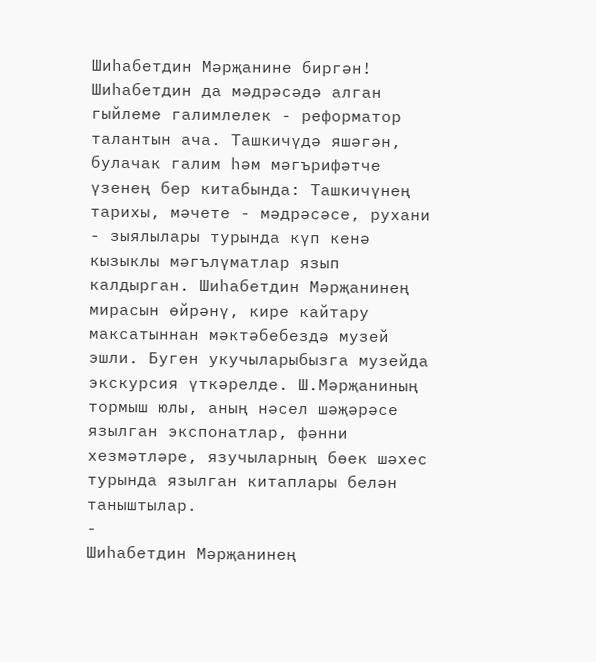Шиһабетдин Мәрҗанине биргән! Шиһабетдин да мәдрәсәдә алган гыйлеме галимлелек - реформатор талантын ача. Ташкичүдә яшәгән, булачак галим һәм мәгърифәтче үзенең бер китабында: Ташкичүнең тарихы, мәчете - мәдрәсәсе, рухани - зыялылары турында күп кенә кызыклы мәгълүматлар язып калдырган. Шиһабетдин Мәрҗанинең мирасын өйрәнү, кире кайтару максатыннан мәктәбебездә музей эшли. Буген укучыларыбызга музейда экскурсия үткәрелде. Ш.Мәрҗаниның тормыш юлы, аның нәсел шәҗәрәсе язылган экспонатлар, фәнни хезмәтләре, язучыларның бөек шәхес турында язылган китаплары белән таныштылар.
-
Шиһабетдин Мәрҗанинең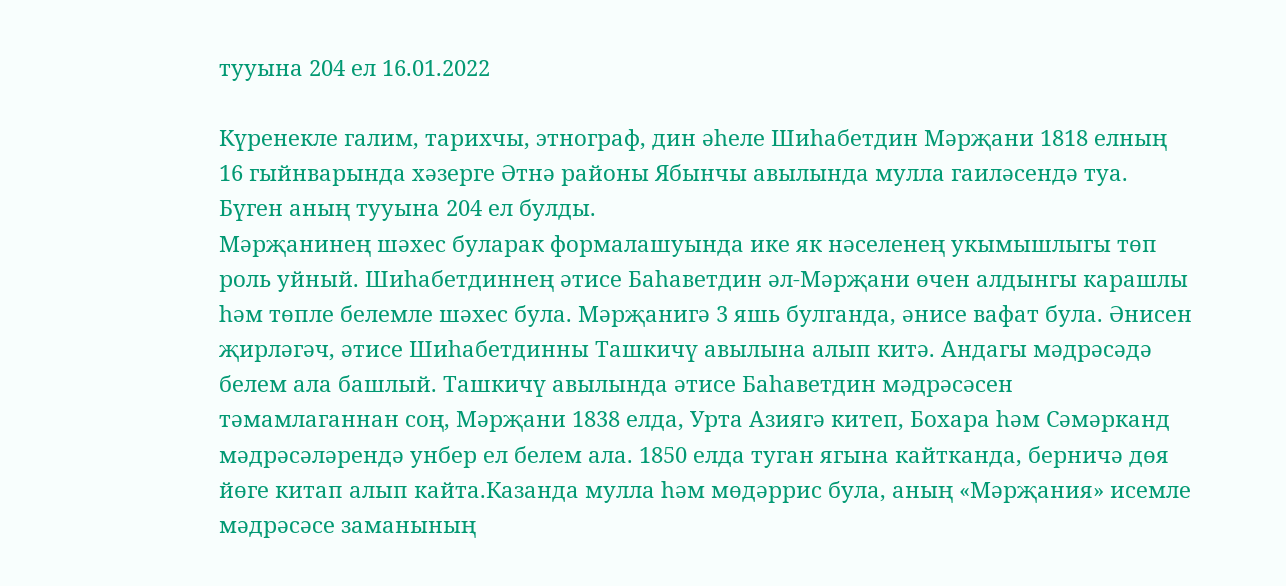тууына 204 ел 16.01.2022

Күренекле галим, тарихчы, этнограф, дин әһеле Шиһабетдин Мәрҗани 1818 елның 16 гыйнварында хәзерге Әтнә районы Ябынчы авылында мулла гаиләсендә туа. Бүген аның тууына 204 ел булды.
Мәрҗанинең шәхес буларак формалашуында ике як нәселенең укымышлыгы төп роль уйный. Шиһабетдиннең әтисе Баһаветдин әл-Мәрҗани өчен алдынгы карашлы һәм төпле белемле шәхес була. Мәрҗанигә 3 яшь булганда, әнисе вафат була. Әнисен җирләгәч, әтисе Шиһабетдинны Ташкичү авылына алып китә. Андагы мәдрәсәдә белем ала башлый. Ташкичү авылында әтисе Баһаветдин мәдрәсәсен тәмамлаганнан соң, Мәрҗани 1838 елда, Урта Азиягә китеп, Бохара һәм Сәмәрканд мәдрәсәләрендә унбер ел белем ала. 1850 елда туган ягына кайтканда, берничә дөя йөге китап алып кайта.Казанда мулла һәм мөдәррис була, аның «Мәрҗания» исемле мәдрәсәсе заманының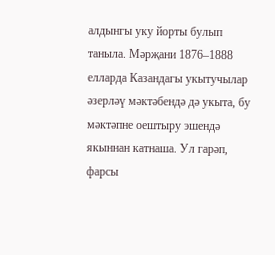алдынгы уку йорты булып таныла. Мәрҗани 1876–1888 елларда Казандагы укытучылар әзерләү мәктәбендә дә укыта, бу мәктәпне оештыру эшендә якыннан катнаша. Ул гарәп, фарсы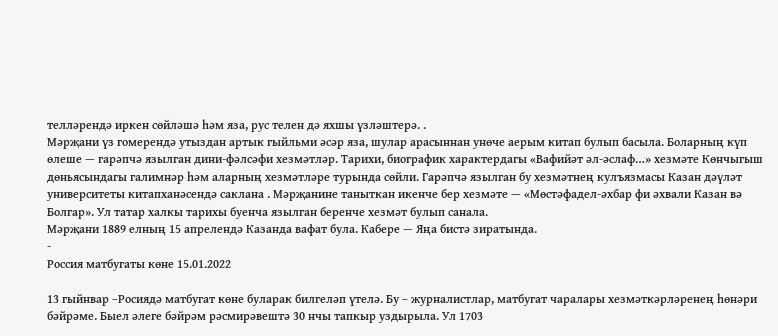телләрендә иркен сөйләшә һәм яза, рус телен дә яхшы үзләштерә. .
Мәрҗани үз гомерендә утыздан артык гыйльми әсәр яза, шулар арасыннан унөче аерым китап булып басыла. Боларның күп өлеше — гарәпчә язылган дини-фәлсәфи хезмәтләр. Тарихи, биографик характердагы «Вафийәт әл-әслаф…» хезмәте Көнчыгыш дөньясындагы галимнәр һәм аларның хезмәтләре турында сөйли. Гарәпчә язылган бу хезмәтнең кулъязмасы Казан дәүләт университеты китапханәсендә саклана . Мәрҗанине таныткан икенче бер хезмәте — «Мөстәфадел-әхбар фи әхвали Казан вә Болгар». Ул татар халкы тарихы буенча язылган беренче хезмәт булып санала.
Мәрҗани 1889 елның 15 апрелендә Казанда вафат була. Кабере — Яңа бистә зиратында.
-
Россия матбугаты көне 15.01.2022

13 гыйнвар –Росиядә матбугат көне буларак билгеләп үтелә. Бу – журналистлар, матбугат чаралары хезмәткәрләренең һөнәри бәйрәме. Быел әлеге бәйрәм рәсмирәвештә 30 нчы тапкыр уздырыла. Ул 1703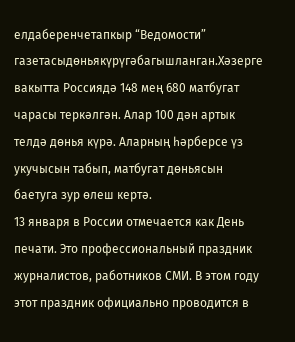елдаберенчетапкыр “Ведомости” газетасыдөньякүрүгәбагышланган.Хәзерге вакытта Россиядә 148 мең 680 матбугат чарасы теркәлгән. Алар 100 дән артык телдә дөнья күрә. Аларның һәрберсе үз укучысын табып, матбугат дөньясын баетуга зур өлеш кертә.
13 января в России отмечается как День печати. Это профессиональный праздник журналистов, работников СМИ. В этом году этот праздник официально проводится в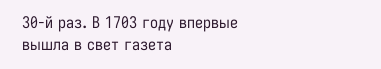30-й раз. В 1703 году впервые вышла в свет газета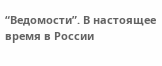“Ведомости”. В настоящее время в России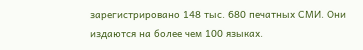зарегистрировано 148 тыс. 680 печатных СМИ. Они издаются на более чем 100 языках.